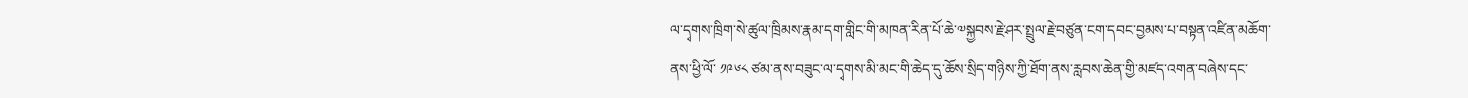ལ་དྭགས་ཁྲིག་སེ་ཚུལ་ཁྲིམས་རྣམ་དག་གླིང་གི་མཁན་རིན་པོ་ཆེ་༧སྐྱབས་རྗེ་ཤར་སྤྲུལ་རྗེ་བཙུན་ངག་དབང་བྱམས་པ་བསྟན་འཛིན་མཆོག་ནས་ཕྱི་ལོ་ ༡༩༦༨ ཙམ་ནས་བཟུང་ལ་དྭགས་མི་མང་གི་ཆེད་དུ་ཆོས་སྲིད་གཉིས་ཀྱི་ཐོག་ནས་རླབས་ཆེན་གྱི་མཛད་འགན་བཞེས་དང་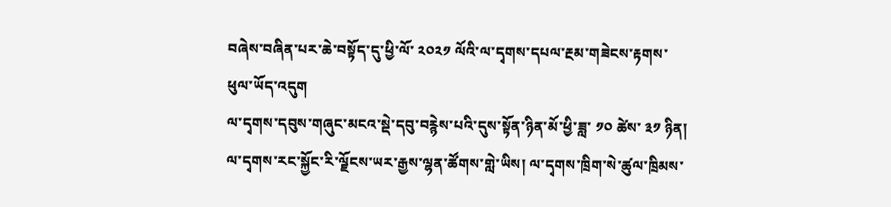བཞེས་བཞིན་པར་ཆེ་བསྟོད་དུ་ཕྱི་ལོ་ ༢༠༢༡ ལོའི་ལ་དྭགས་དཔལ་རྔམ་གཟེངས་རྟགས་ཕུལ་ཡོད་འདུག
ལ་དྭགས་དབུས་གཞུང་མངའ་སྡེ་དབུ་བརྙེས་པའི་དུས་སྟོན་ཉིན་མོ་ཕྱི་ཟླ་ ༡༠ ཚེས་ ༣༡ ཉིན། ལ་དྭགས་རང་སྐྱོང་རི་ལྗོངས་ཡར་རྒྱས་ལྷན་ཚོགས་གླེ་ཡིས། ལ་དྭགས་ཁྲིག་སེ་ཚུལ་ཁྲིམས་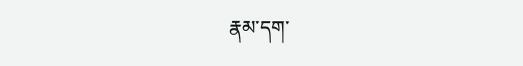རྣམ་དག་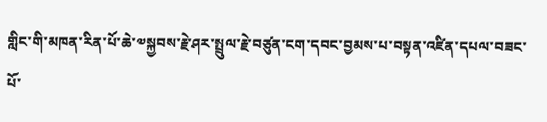གླིང་གི་མཁན་རིན་པོ་ཆེ་༧སྐྱབས་རྗེ་ཤར་སྤྲུལ་རྗེ་བཙུན་ངག་དབང་བྱམས་པ་བསྟན་འཛིན་དཔལ་བཟང་པོ་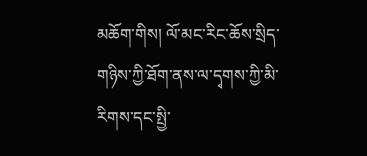མཆོག་གིས། ལོ་མང་རིང་ཆོས་སྲིད་གཉིས་ཀྱི་ཐོག་ནས་ལ་དྭགས་ཀྱི་མི་རིགས་དང་སྤྱི་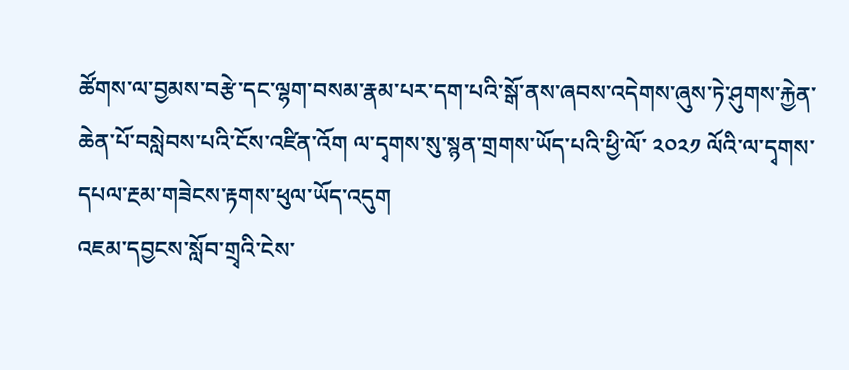ཚོགས་ལ་བྱམས་བརྩེ་དང་ལྷག་བསམ་རྣམ་པར་དག་པའི་སྒོ་ནས་ཞབས་འདེགས་ཞུས་ཏེ་ཤུགས་རྐྱེན་ཆེན་པོ་བསླེབས་པའི་ངོས་འཛིན་འོག ལ་དྭགས་སུ་སྙན་གྲགས་ཡོད་པའི་ཕྱི་ལོ་ ༢༠༢༡ ལོའི་ལ་དྭགས་དཔལ་རྔམ་གཟེངས་རྟགས་ཕུལ་ཡོད་འདུག
འཇམ་དབྱངས་སློབ་གྲྭའི་ངེས་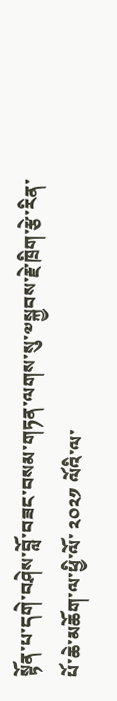སྟོན་པ་དགེ་བཤེས་བློ་བཟང་བསམ་གཏན་ལགས་སུ་༧སྐྱབས་རྗེ་ཁྲིག་རྩེ་རིན་པོ་ཆེ་མཆོག་ལ་ཕྱི་ལོ་ ༢༠༢༡ ལོའི་ལ་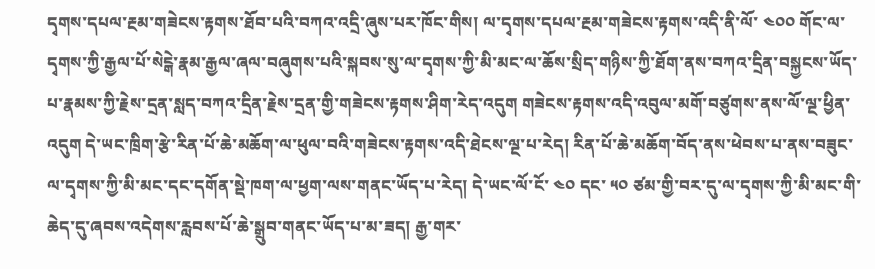དྭགས་དཔལ་རྔམ་གཟེངས་རྟགས་ཐོབ་པའི་བཀའ་འདྲི་ཞུས་པར་ཁོང་གིས། ལ་དྭགས་དཔལ་རྔམ་གཟེངས་རྟགས་འདི་ནི་ལོ་ ༤༠༠ གོང་ལ་དྭགས་ཀྱི་རྒྱལ་པོ་སེངྒེ་རྣམ་རྒྱལ་ཞལ་བཞུགས་པའི་སྐབས་སུ་ལ་དྭགས་ཀྱི་མི་མང་ལ་ཆོས་སྲིད་གཉིས་ཀྱི་ཐོག་ནས་བཀའ་དྲིན་བསྐྱངས་ཡོད་པ་རྣམས་ཀྱི་རྗེས་དྲན་སླད་བཀའ་དྲིན་རྗེས་དྲན་གྱི་གཟེངས་རྟགས་ཤིག་རེད་འདུག གཟེངས་རྟགས་འདི་འབུལ་མགོ་བཙུགས་ནས་ལོ་ལྔ་ཕྱིན་འདུག དེ་ཡང་ཁྲིག་རྩེ་རིན་པོ་ཆེ་མཆོག་ལ་ཕུལ་བའི་གཟེངས་རྟགས་འདི་ཐེངས་ལྔ་པ་རེད། རིན་པོ་ཆེ་མཆོག་བོད་ནས་ཕེབས་པ་ནས་བཟུང་ལ་དྭགས་ཀྱི་མི་མང་དང་དགོན་སྡེ་ཁག་ལ་ཕྱག་ལས་གནང་ཡོད་པ་རེད། དེ་ཡང་ལོ་ངོ་ ༤༠ དང་ ༥༠ ཙམ་གྱི་བར་དུ་ལ་དྭགས་ཀྱི་མི་མང་གི་ཆེད་དུ་ཞབས་འདེགས་རླབས་པོ་ཆེ་སྒྲུབ་གནང་ཡོད་པ་མ་ཟད། རྒྱ་གར་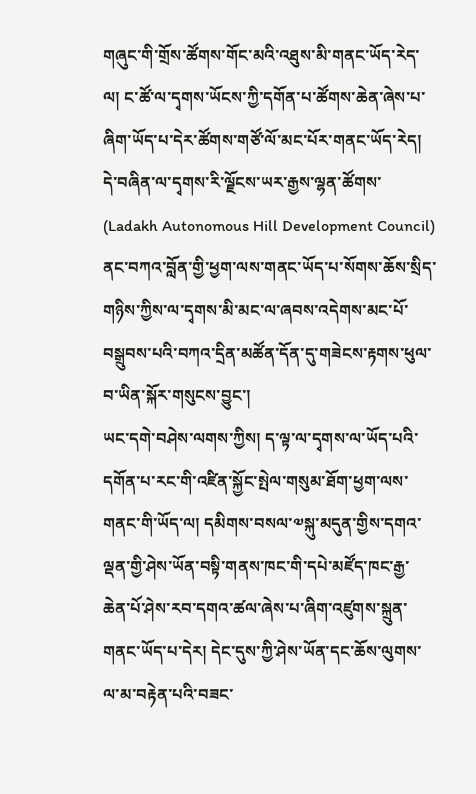གཞུང་གི་གྲོས་ཚོགས་གོང་མའི་འཐུས་མི་གནང་ཡོད་རེད་ལ། ང་ཚོ་ལ་དྭགས་ཡོངས་ཀྱི་དགོན་པ་ཚོགས་ཆེན་ཞེས་པ་ཞིག་ཡོད་པ་དེར་ཚོགས་གཙོ་ལོ་མང་པོར་གནང་ཡོད་རེད། དེ་བཞིན་ལ་དྭགས་རི་ལྗོངས་ཡར་རྒྱས་ལྷན་ཚོགས་ (Ladakh Autonomous Hill Development Council) ནང་བཀའ་བློན་གྱི་ཕྱག་ལས་གནང་ཡོད་པ་སོགས་ཆོས་སྲིད་གཉིས་ཀྱིས་ལ་དྭགས་མི་མང་ལ་ཞབས་འདེགས་མང་པོ་བསྒྲུབས་པའི་བཀའ་དྲིན་མཚོན་དོན་དུ་གཟེངས་རྟགས་ཕུལ་བ་ཡིན་སྐོར་གསུངས་བྱུང་།
ཡང་དགེ་བཤེས་ལགས་ཀྱིས། ད་ལྟ་ལ་དྭགས་ལ་ཡོད་པའི་དགོན་པ་རང་གི་འཛིན་སྐྱོང་སྤེལ་གསུམ་ཐོག་ཕྱག་ལས་གནང་གི་ཡོད་ལ། དམིགས་བསལ་༧སྐུ་མདུན་གྱིས་དགའ་ལྡན་གྱི་ཤེས་ཡོན་བསྟི་གནས་ཁང་གི་དཔེ་མཛོད་ཁང་རྒྱ་ཆེན་པོ་ཤེས་རབ་དགའ་ཚལ་ཞེས་པ་ཞིག་འཛུགས་སྐྲུན་གནང་ཡོད་པ་དེར། དེང་དུས་ཀྱི་ཤེས་ཡོན་དང་ཆོས་ལུགས་ལ་མ་བརྟེན་པའི་བཟང་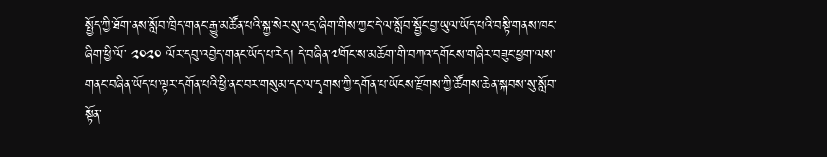སྤྱོད་ཀྱི་ཐོག་ནས་སློབ་ཁྲིད་གནང་རྒྱུ་མཚོན་པའི་སྐྱ་སེར་སུ་འདྲ་ཞིག་གིས་ཀྱང་དེ་ལ་སློབ་སྦྱོང་བྱ་ཡུལ་ཡོད་པའི་བསྟི་གནས་ཁང་ཞིག་ཕྱི་ལོ་ ༢༠༢༠ ལོར་དབུ་འབྱེད་གནང་ཡོད་པ་རེད། དེ་བཞིན་༧གོང་ས་མཆོག་གི་བཀའ་དགོངས་གཞིར་བཟུང་ཕྱག་ལས་གནང་བཞིན་ཡོད་པ་ལྟར་དགོན་པའི་ཕྱི་ནང་བར་གསུམ་དང་ལ་དྭགས་ཀྱི་དགོན་པ་ཡོངས་རྫོགས་ཀྱི་ཚོགས་ཆེན་སྐབས་སུ་སློབ་སྟོན་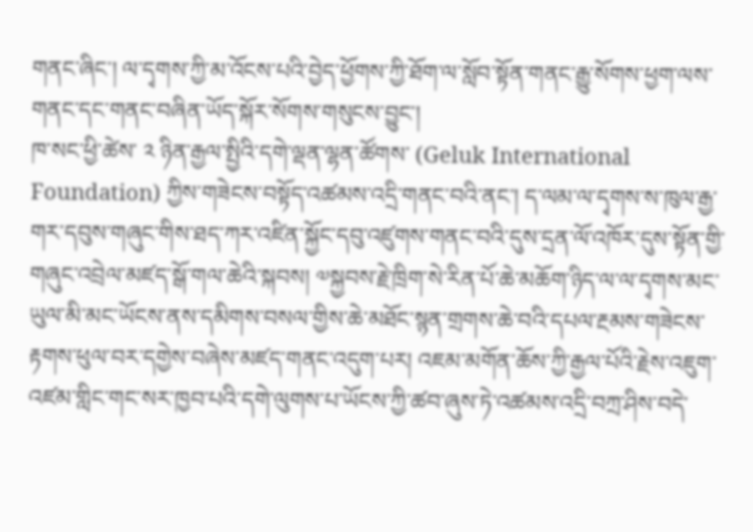གནང་ཞིང་། ལ་དྭགས་ཀྱི་མ་འོངས་པའི་བྱེད་ཕྱོགས་ཀྱི་ཐོག་ལ་སློབ་སྟོན་གནང་རྒྱུ་སོགས་ཕྱག་ལས་གནང་དང་གནང་བཞིན་ཡོད་སྐོར་སོགས་གསུངས་བྱུང་།
ཁ་སང་ཕྱི་ཚེས་ ༢ ཉིན་རྒྱལ་སྤྱིའི་དགེ་ལྡན་ལྷན་ཚོགས་ (Geluk International Foundation) ཀྱིས་གཟེངས་བསྟོད་འཚམས་འདྲི་གནང་བའི་ནང་། ད་ལམ་ལ་དྭགས་ས་ཁུལ་རྒྱ་གར་དབུས་གཞུང་གིས་ཐད་ཀར་འཛིན་སྐྱོང་དབུ་འཛུགས་གནང་བའི་དུས་དྲན་ལོ་འཁོར་དུས་སྟོན་གྱི་གཞུང་འབྲེལ་མཛད་སྒོ་གལ་ཆེའི་སྐབས། ༧སྐྱབས་རྗེ་ཁྲིག་སེ་རིན་པོ་ཆེ་མཆོག་ཉིད་ལ་ལ་དྭགས་མང་ཡུལ་མི་མང་ཡོངས་ནས་དམིགས་བསལ་གྱིས་ཆེ་མཐོང་སྙན་གྲགས་ཆེ་བའི་དཔལ་རྔམས་གཟེངས་རྟགས་ཕུལ་བར་དགྱེས་བཞེས་མཛད་གནང་འདུག་པར། འཇམ་མགོན་ཆོས་ཀྱི་རྒྱལ་པོའི་རྗེས་འཇུག་འཛམ་གླིང་གང་སར་ཁྱབ་པའི་དགེ་ལུགས་པ་ཡོངས་ཀྱི་ཚབ་ཞུས་ཏེ་འཚམས་འདྲི་བཀྲ་ཤིས་བདེ་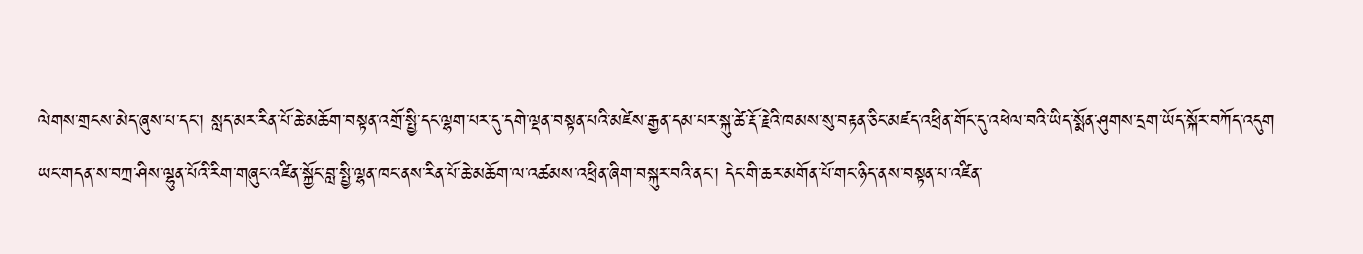ལེགས་གྲངས་མེད་ཞུས་པ་དང་། སླད་མར་རིན་པོ་ཆེ་མཆོག་བསྟན་འགྲོ་སྤྱི་དང་ལྷག་པར་དུ་དགེ་ལྡན་བསྟན་པའི་མཛེས་རྒྱན་དམ་པར་སྐུ་ཚེ་རྡོ་རྗེའི་ཁམས་སུ་བརྟན་ཅིང་མཛད་འཕྲིན་གོང་དུ་འཕེལ་བའི་ཡིད་སྨོན་ཤུགས་དྲག་ཡོད་སྐོར་བཀོད་འདུག
ཡང་གདན་ས་བཀྲ་ཤིས་ལྷུན་པོའི་རིག་གཞུང་འཛིན་སྐྱོང་བླ་སྤྱི་ལྷན་ཁང་ནས་རིན་པོ་ཆེ་མཆོག་ལ་འཚམས་འཕྲིན་ཞིག་བསྐུར་བའི་ནང་། དེང་གི་ཆར་མགོན་པོ་གང་ཉིད་ནས་བསྟན་པ་འཛིན་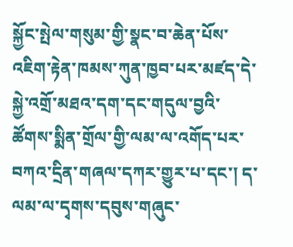སྐྱོང་སྤེལ་གསུམ་གྱི་སྣང་བ་ཆེན་པོས་འཇིག་རྟེན་ཁམས་ཀུན་ཁྱབ་པར་མཛད་དེ་སྐྱེ་འགྲོ་མཐའ་དག་དང་གདུལ་བྱའི་ཚོགས་སྨིན་གྲོལ་གྱི་ལམ་ལ་འགོད་པར་བཀའ་དྲིན་གཞལ་དཀར་གྱུར་པ་དང་། ད་ལམ་ལ་དྭགས་དབུས་གཞུང་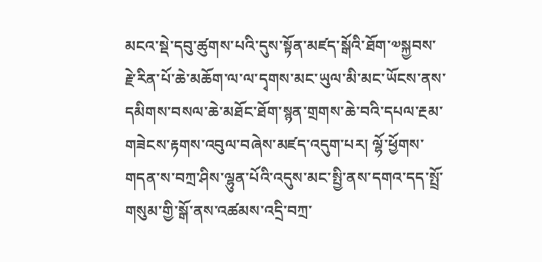མངའ་སྡེ་དབུ་ཚུགས་པའི་དུས་སྟོན་མཛད་སྒོའི་ཐོག་༧སྐྱབས་རྗེ་རིན་པོ་ཆེ་མཆོག་ལ་ལ་དྭགས་མང་ཡུལ་མི་མང་ཡོངས་ནས་དམིགས་བསལ་ཆེ་མཐོང་ཐོག་སྙན་གྲགས་ཆེ་བའི་དཔལ་རྔམ་གཟེངས་རྟགས་འབུལ་བཞེས་མཛད་འདུག་པར། ལྷོ་ཕྱོགས་གདན་ས་བཀྲ་ཤིས་ལྷུན་པོའི་འདུས་མང་སྤྱི་ནས་དགའ་དད་སྤྲོ་གསུམ་གྱི་སྒོ་ནས་འཚམས་འདྲི་བཀྲ་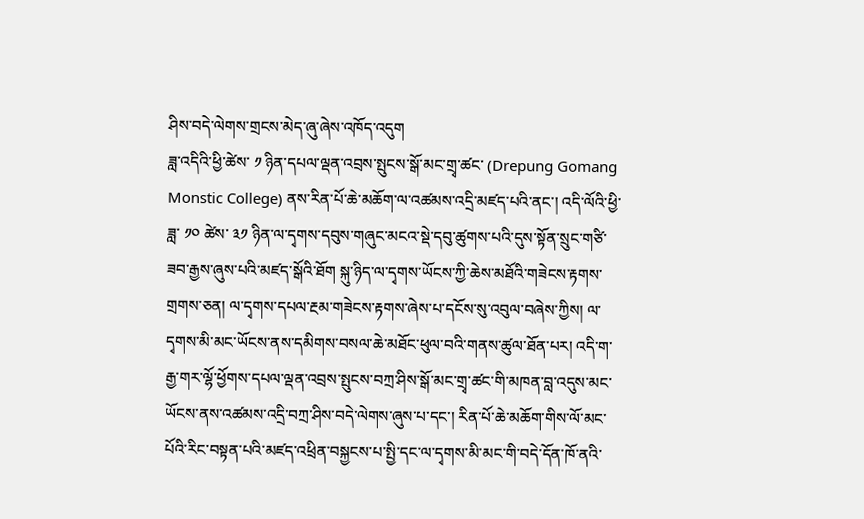ཤིས་བདེ་ལེགས་གྲངས་མེད་ཞུ་ཞེས་འཁོད་འདུག
ཟླ་འདིའི་ཕྱི་ཚེས་ ༡ ཉིན་དཔལ་ལྡན་འབྲས་སྤུངས་སྒོ་མང་གྲྭ་ཚང་ (Drepung Gomang Monstic College) ནས་རིན་པོ་ཆེ་མཆོག་ལ་འཚམས་འདྲི་མཛད་པའི་ནང་། འདི་ལོའི་ཕྱི་ཟླ་ ༡༠ ཚེས་ ༣༡ ཉིན་ལ་དྭགས་དབུས་གཞུང་མངའ་སྡེ་དབུ་ཚུགས་པའི་དུས་སྟོན་སྲུང་གཙི་ཟབ་རྒྱས་ཞུས་པའི་མཛད་སྒོའི་ཐོག སྐུ་ཉིད་ལ་དྭགས་ཡོངས་ཀྱི་ཆེས་མཐོའི་གཟེངས་རྟགས་གྲགས་ཅན། ལ་དྭགས་དཔལ་རྔམ་གཟེངས་རྟགས་ཞེས་པ་དངོས་སུ་འབུལ་བཞེས་ཀྱིས། ལ་དྭགས་མི་མང་ཡོངས་ནས་དམིགས་བསལ་ཆེ་མཐོང་ཕུལ་བའི་གནས་ཚུལ་ཐོན་པར། འདི་ག་རྒྱ་གར་ལྷོ་ཕྱོགས་དཔལ་ལྡན་འབྲས་སྤུངས་བཀྲ་ཤིས་སྒོ་མང་གྲྭ་ཚང་གི་མཁན་བླ་འདུས་མང་ཡོངས་ནས་འཚམས་འདྲི་བཀྲ་ཤིས་བདེ་ལེགས་ཞུས་པ་དང་། རིན་པོ་ཆེ་མཆོག་གིས་ལོ་མང་པོའི་རིང་བསྟན་པའི་མཛད་འཕྲིན་བསྐྱངས་པ་སྤྱི་དང་ལ་དྭགས་མི་མང་གི་བདེ་དོན་ཁོ་ནའི་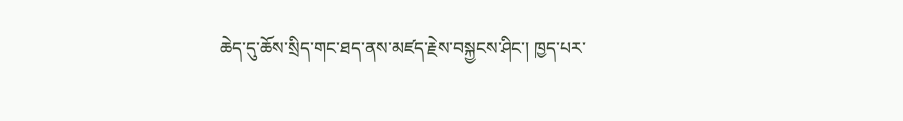ཆེད་དུ་ཆོས་སྲིད་གང་ཐད་ནས་མཛད་རྗེས་བསྐྱངས་ཤིང་། ཁྱད་པར་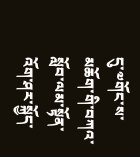དུ་༧གོང་ས་མཆོག་གི་བཀའ་སློབ་ལམ་སྟོན་འོག་ཤར་སྐྱོད་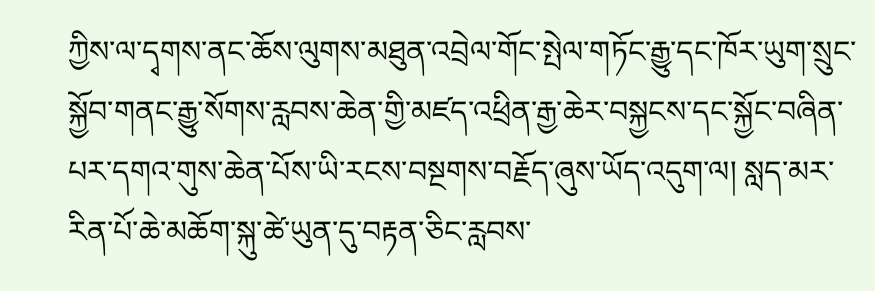ཀྱིས་ལ་དྭགས་ནང་ཆོས་ལུགས་མཐུན་འབྲེལ་གོང་སྤེལ་གཏོང་རྒྱུ་དང་ཁོར་ཡུག་སྲུང་སྐྱོབ་གནང་རྒྱུ་སོགས་རླབས་ཆེན་གྱི་མཛད་འཕྲིན་རྒྱ་ཆེར་བསྐྱངས་དང་སྐྱོང་བཞིན་པར་དགའ་གུས་ཆེན་པོས་ཡི་རངས་བསྔགས་བརྗོད་ཞུས་ཡོད་འདུག་ལ། སླད་མར་རིན་པོ་ཆེ་མཆོག་སྐུ་ཚེ་ཡུན་དུ་བརྟན་ཅིང་རླབས་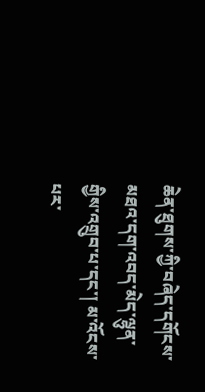ཆེན་ཐུགས་ཀྱི་བཞེད་དགོངས་མཐའ་དག་འབད་མེད་ལྷུན་གྱིས་འགྲུབ་པ་དང་། མ་འོངས་པར་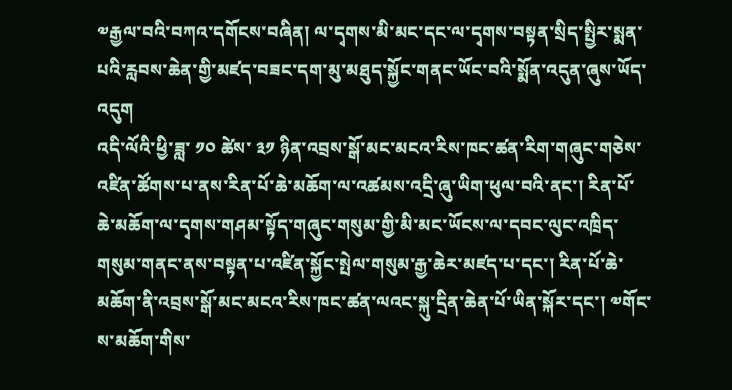༧རྒྱལ་བའི་བཀའ་དགོངས་བཞིན། ལ་དྭགས་མི་མང་དང་ལ་དྭགས་བསྟན་སྲིད་སྤྱིར་སྨན་པའི་རླབས་ཆེན་གྱི་མཛད་བཟང་དག་མུ་མཐུད་སྐྱོང་གནང་ཡོང་བའི་སྨོན་འདུན་ཞུས་ཡོད་འདུག
འདི་ལོའི་ཕྱི་ཟླ་ ༡༠ ཚེས་ ༣༡ ཉིན་འབྲས་སྒོ་མང་མངའ་རིས་ཁང་ཚན་རིག་གཞུང་གཅེས་འཛིན་ཚོགས་པ་ནས་རིན་པོ་ཆེ་མཆོག་ལ་འཚམས་འདྲི་ཞུ་ཡིག་ཕུལ་བའི་ནང་། རིན་པོ་ཆེ་མཆོག་ལ་དྭགས་གཤམ་སྟོད་གཞུང་གསུམ་གྱི་མི་མང་ཡོངས་ལ་དབང་ལུང་འཁྲིད་གསུམ་གནང་ནས་བསྟན་པ་འཛིན་སྐྱོང་སྤེལ་གསུམ་རྒྱ་ཆེར་མཛད་པ་དང་། རིན་པོ་ཆེ་མཆོག་ནི་འབྲས་སྒོ་མང་མངའ་རིས་ཁང་ཚན་ལའང་སྐུ་དྲིན་ཆེན་པོ་ཡིན་སྐོར་དང་། ༧གོང་ས་མཆོག་གིས་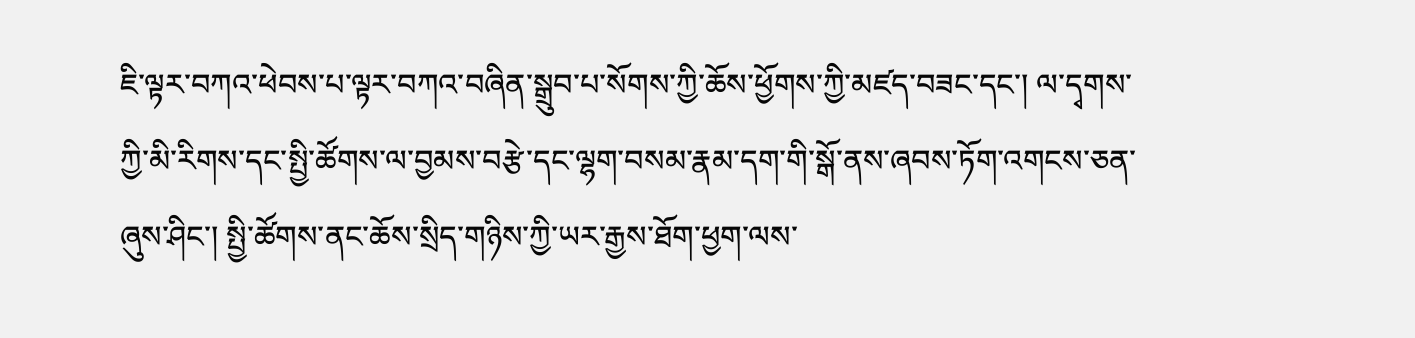ཇི་ལྟར་བཀའ་ཕེབས་པ་ལྟར་བཀའ་བཞིན་སྒྲུབ་པ་སོགས་ཀྱི་ཆོས་ཕྱོགས་ཀྱི་མཛད་བཟང་དང་། ལ་དྭགས་ཀྱི་མི་རིགས་དང་སྤྱི་ཚོགས་ལ་བྱམས་བརྩེ་དང་ལྷག་བསམ་རྣམ་དག་གི་སྒོ་ནས་ཞབས་ཏོག་འགངས་ཅན་ཞུས་ཤིང་། སྤྱི་ཚོགས་ནང་ཆོས་སྲིད་གཉིས་ཀྱི་ཡར་རྒྱས་ཐོག་ཕྱག་ལས་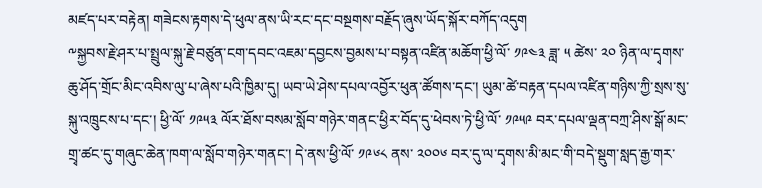མཛད་པར་བརྟེན། གཟེངས་རྟགས་དེ་ཕུལ་ནས་ཡི་རང་དང་བསྔགས་བརྗོད་ཞུས་ཡོད་སྐོར་བཀོད་འདུག
༸སྐྱབས་རྗེ་ཤར་པ་སྤྲུལ་སྐུ་རྗེ་བཙུན་ངག་དབང་འཇམ་དབྱངས་བྱམས་པ་བསྟན་འཛིན་མཆོག་ཕྱི་ལོ་ ༡༩༤༣ ཟླ་ ༥ ཚེས་ ༢༠ ཉིན་ལ་དྭགས་ཆུ་ཤོད་གྲོང་མིང་འབིས་ལུ་པ་ཞེས་པའི་ཁྱིམ་དུ། ཡབ་ཡེ་ཤེས་དཔལ་འབྱོར་ཕུན་ཚོགས་དང་། ཡུམ་ཚེ་བརྟན་དཔལ་འཛིན་གཉིས་ཀྱི་སྲས་སུ་སྐུ་འཁྲུངས་པ་དང་། ཕྱི་ལོ་ ༡༩༥༣ ལོར་ཐོས་བསམ་སློབ་གཉེར་གནང་ཕྱིར་བོད་དུ་ཕེབས་ཏེ་ཕྱི་ལོ་ ༡༩༥༩ བར་དཔལ་ལྡན་བཀྲ་ཤིས་སྒོ་མང་གྲྭ་ཚང་དུ་གཞུང་ཆེན་ཁག་ལ་སློབ་གཉེར་གནང་། དེ་ནས་ཕྱི་ལོ་ ༡༩༦༨ ནས་ ༢༠༠༦ བར་དུ་ལ་དྭགས་མི་མང་གི་བདེ་སྡུག་སླད་རྒྱ་གར་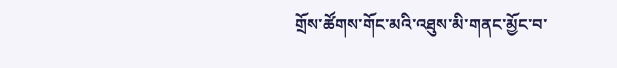གྲོས་ཚོགས་གོང་མའི་འཐུས་མི་གནང་མྱོང་བ་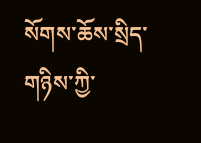སོགས་ཆོས་སྲིད་གཉིས་ཀྱི་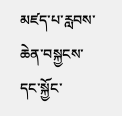མཛད་པ་རླབས་ཆེན་བསྐྱངས་དང་སྐྱོང་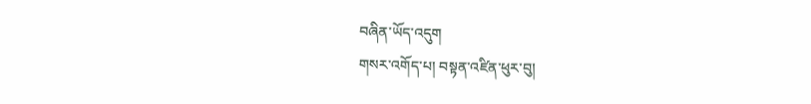བཞིན་ཡོད་འདུག
གསར་འགོད་པ། བསྟན་འཛིན་ཕུར་བུ།